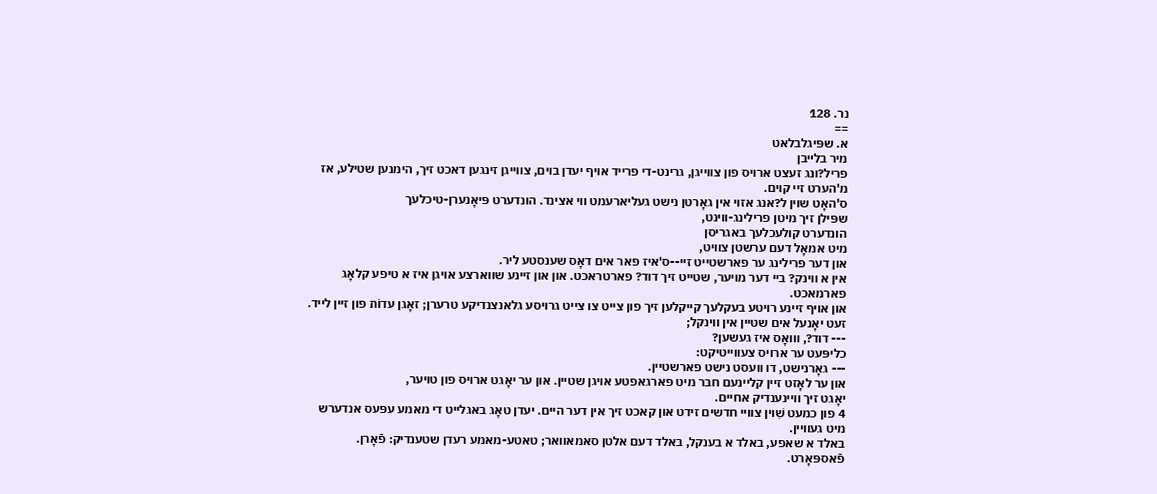נר. 128
==
א. שפּיגלבלאט
מיר בלײבן
פריל?ונג זעצט ארויס פון צווייגן, גרינט-די פרייד אויף יעדן בוים, צווייגן זינגען דאכט זיך, הימנען שטילע, אז מ'הערט זיי קוים.
ס'האָט שוין ל?אנג אזוי אין גאָרטן נישט געליארעמט ווי אצינד. הונדערט פּיאָנערן-טיכלעך
שפּילן זיך מיטן פרילינג-ווינט,
הונדערט קולעכלעך באגריסן
מיט אמאָל דעם ערשטן צוויט,
און דער פרילינג ער פארשטייט זיי--ס'איז פאר אים דאָס שענסטע ליר.
אין א ווינק? ביי דער מויער, שטייט זיך דוד? פארטראכט. און און זיינע שווארצע אויגן איז א טיפע קלאָג פארמאכט.
און אויף זיינע רויטע בעקלעך קייקלען זיך פון צייט צו צייט גרויסע גלאנצנדיקע טרערן; זאָגן עדוֹת פון זיין לייד.
זעט יאָנעל אים שטיין אין ווינקל;
--- דוד?, װואָס איז געשען?
כליפּעט ער ארויס צעווייטיקט:
--- גאָרנישט, דו וועסט נישט פארשטיין.
און ער לאָזט זיין קליינעם חבר מיט פארגאפטע אויגן שטיין. און ער יאָגט ארויס פון טויער,
יאָגט זיך וויינענדיק אחיים.
4 פון כמעט שִׁוין צוויי חדשים זידט און קאכט זיך אין דער היים. יעדן טאָג באגלייט די מאמע עפּעס אנדערש מיט געוויין.
באלד א שאפע, באלד א בענקל, באלד דעם אלטן סאמאוואר; טאטע-מאמע רעדן שטענדיק: פֿאָרן. פֿאספּאָרט.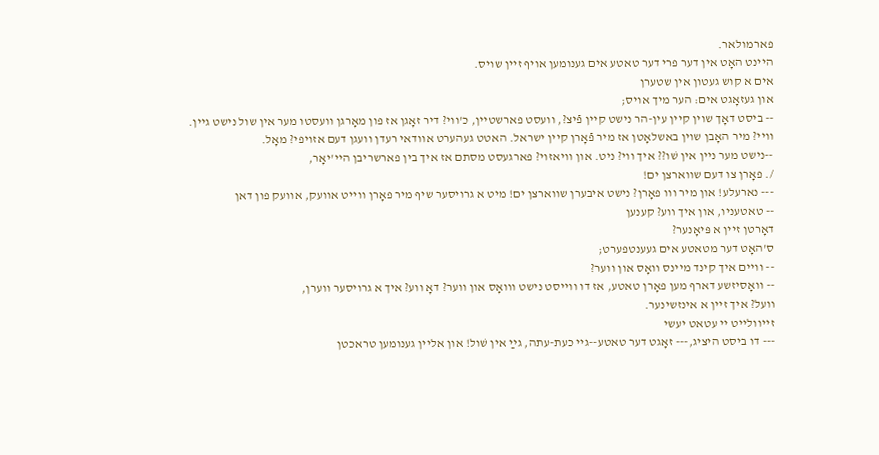פארמולאר.
היינט האָט אין דער פרי דער טאטע אים גענומען אויף זיין שויס.
אים א קוש געטון אין שטערן
און געזאָגט אים: הער מיך אויס;
-- ביסט דאָך שוין קיין עין-הר נישט קיין פֿיצ?, וועסט פארשטיין, כ'ווי? דיר זאָגן אז פון מאָרגן וועסטו מער אין שול נישט גיין.
וויי? מיר האָבן שוין באשלאָטן אז מיר פֿאָרן קיין ישראל. האטט געהערט אוודאי רעדן וועגן דעם אזויפי? מאָל.
--נישט מער ניין אין שׁו?? איך ווי? ניט. און וויאזוי? פארגעסט מסתם אז איך בין פארשריבן היי'יאָר,
/. פאָרן צו דעם שווארצן ים!
--- נארעלע! און מיר ווו פאָרן? נישט איבערן שווארצן ים! מיט א גרויסער שיף מיר פאָרן ווייט אוועק, אוועק פון דאן
-- טאטעניו, און איך װע? קענען
דאָרטן זיין א פּיאָנער?
ס'האָט דער מטאטע אים געענטפערט;
-- וויים איך קינד מיינס װאָס און ווער?
-- וואָסיזשע דארף מען פאָרן טאטע, אז דו ווייסט נישט וװאָס און ווער? דאָ ווע? איך א גרויסער ווערן,
װעל? איך זיין א אינזשינער.
זייוולייט יי עטאט יעשי
--- דו ביסט היציג,--- זאָגט דער טאטע--גיי כעת-עתה, גײַ אין שׁול! און אליין גענומען טראכטן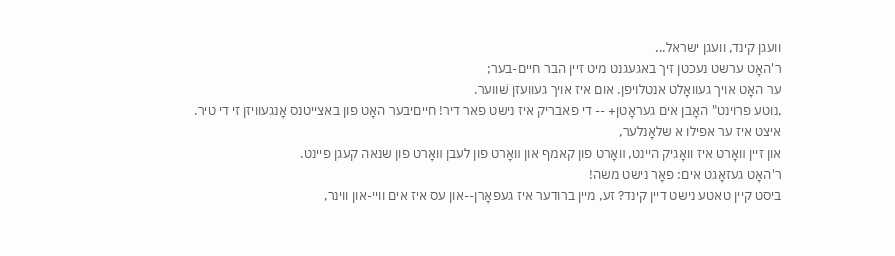וועגן קינד, וועגן ישראל...
ר'האָט ערשט נעכטן זיך באגעגנט מיט זיין הבר חיים-בער;
ער האָט אויך געוואָלט אנטלויפן. אום איז אויך געוועזן שׁווער.
,נוטע פרוינט" האָבן אים געראָטן+ -- די פאבריק איז נישט פאר דיר! חייםיבער האָט פון באצייטנס אָנגעוויזן זי די טיר.
איצט איז ער אפילו א שלאָנלער,
און זיין װאָרט איז וואָגיק היינט, װאָרט פון קאמף און װאָרט פון לעבן װאָרט פון שנאה קעגן פיינט.
ר'האָט געזאָגט אים: פאָר נישט משה!
ביסט קיין טאטע נישט דיין קינד? זע, מיין ברודער איז געפאָרן--און עס איז אים וויי-און ווינר,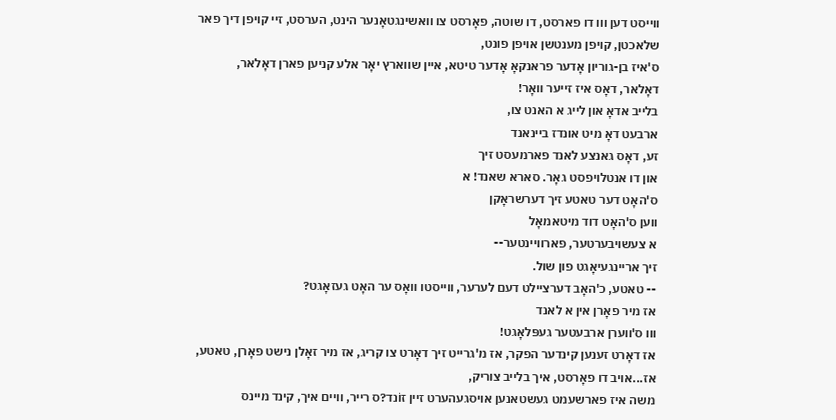ווייסט דען ווו דו פארסט, דו שוטה, פאָרסט צו וואשינגטאָנער הינט, הערסט, זיי קויפן דיך פאר שלאכטן, קויפן מענטשן אויפן פונט,
ס'איז בן-גוריון אָדער פראנקאָ אָדער טיטא, איין שווארץ יאָר אלע קניען פארן דאָלאר,
דאָלאר, דאָס איז זייער װאָר!
בלייב אדאָ און לייג א האנט צו,
ארבעט דאָ מיט אונדז ביינאנד
זע, דאָס גאנצע לאנד פארמעסט זיך
און דו אנטלויפסט גאָר. סארא שאנד! א
ס'האָט דער טאטע זיך דערשראָקן
ווען ס'האָט דוד מיטאמאָל
א צעשויבערטער, פארוויינטער--
זיך אריינגעיאָגט פון שול.
-- טאטע, כ'האָב דערציילט דעם לערער, ווייסטו װאָס ער האָט געזאָגט?
אז מיר פאָרן אין א לאנד
ווו ס'ווערן ארבעטער געפּלאָגט!
אז דאָרט זענען קינדער הפקר, אז מ'גרייט זיך דאָרט צו קריג, אז מיר זאָלן נישט פאָרן, טאטע, אז...אויב דו פאָרסט, איך בלייב צוריק,
משה איז פארשעמט געשטאנען אויסגעהערט זיין זוֹנד?ס רייר, וויים איך, קינד מיינס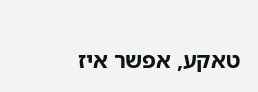טאקע, אפשר איז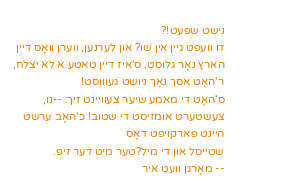נישט שפּעט!?
דו וועפט גיין אין שׁו? און לערנען, ווערן וואָס דיין הארץ נאָר גלוסט, ס'איז דיין טאטע א לא יצלח, ר'האָט אסך נאָך ניושט געוווסט!
ס'האָט די מאמע שיער צעוויינט זיך: --נו, צעשטערט אומזיסט די שטוב! כ'האָב ערשט היינט פארקויפט דאָס
שטייסל און די מיל?טער מיט דער זיפּ.
-- מאָרגן וועט איר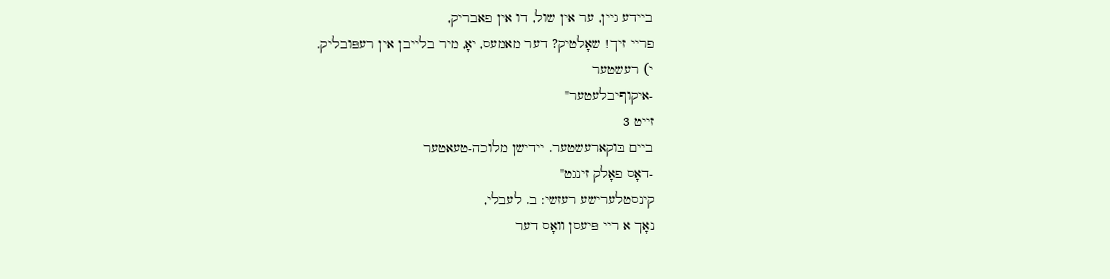ביידע גיין, ער אין שול, דו אין פאבריק,
פריי זיך! שאָלטיק? דער מאמעס, יאָ, מיר בלייבן אין רעפּובליק.
י) רעשטער
-איקוףיבלעטער"
זייט 3
ביים בּוקארעשטער. יידישן מלוכה-טעאטער
-דאָס פאָלק זינגט"
קינסטלערישע רעזשי: ב. לעבלי,
נאָך א ריי פּיעסן װאָס דער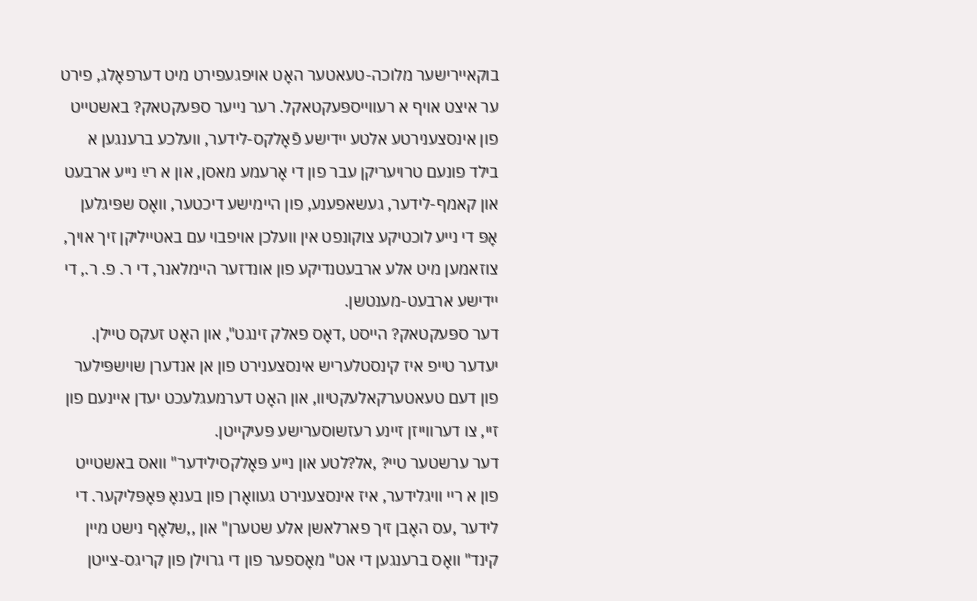בוקאיירישער מלוכה-טעאטער האָט אויפגעפירט מיט דערפאָלג, פירט ער איצט אויף א רעווייספּעקטאקל. רער נייער ספּעקטאק? באשטייט פון אינסצענירטע אלטע יידישע פֿאָלקס-לידער, וועלכע ברענגען א בילד פונעם טרויעריקן עבר פון די אָרעמע מאסן, און א רײַ נייע ארבעט און קאמף-לידער, געשאפענע, פון היימישע דיכטער, װאָס שפּיגלען אָפּ די נייע לוכטיקע צוקונפט אין וועלכן אויפבוי עם באטייליקן זיך אויך, צוזאמען מיט אלע ארבעטנדיקע פון אונדזער היימלאנר, די ר. פ. ר., די יידישע ארבעט-מענטשן.
דער ספּעקטאק? הייסט ,דאָס פאלק זינגט", און האָט זעקס טיילן. יעדער טייפ איז קינסטלעריש אינסצענירט פון אן אנדערן שוישפּילער פון דעם טעאטערקאלעקטיוו, און האָט דערמעגלעכט יעדן איינעם פון זיי, צו דערווייזן זיינע רעזשוסערישע פּעיקייטן.
דער ערשטער טיי? ,אל?לטע און נייע פּאָלקסילידער" וואס באשטייט פון א ריי וויגלידער, איז אינסצענירט געװאָרן פון בענאָ פּאָפּליקער. די לידער ,עס האָבן זיך פארלאשן אלע שטערן" און ,,שלאָף נישט מיין קינד" װאָס ברענגען די אט" מאָספער פון די גרוילן פון קריגס-צייטן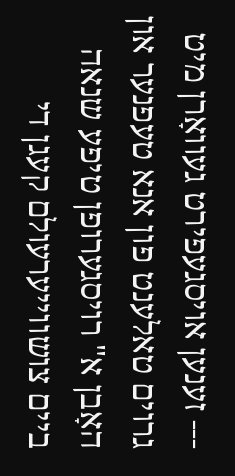--- זענען אויסגעפירט געוואָרן מיט גרוים טאלענט פון אנא טעפנער און האָבן א" רויסגערופן טיפע שנאה ביים צושוױיערעולם קעגן די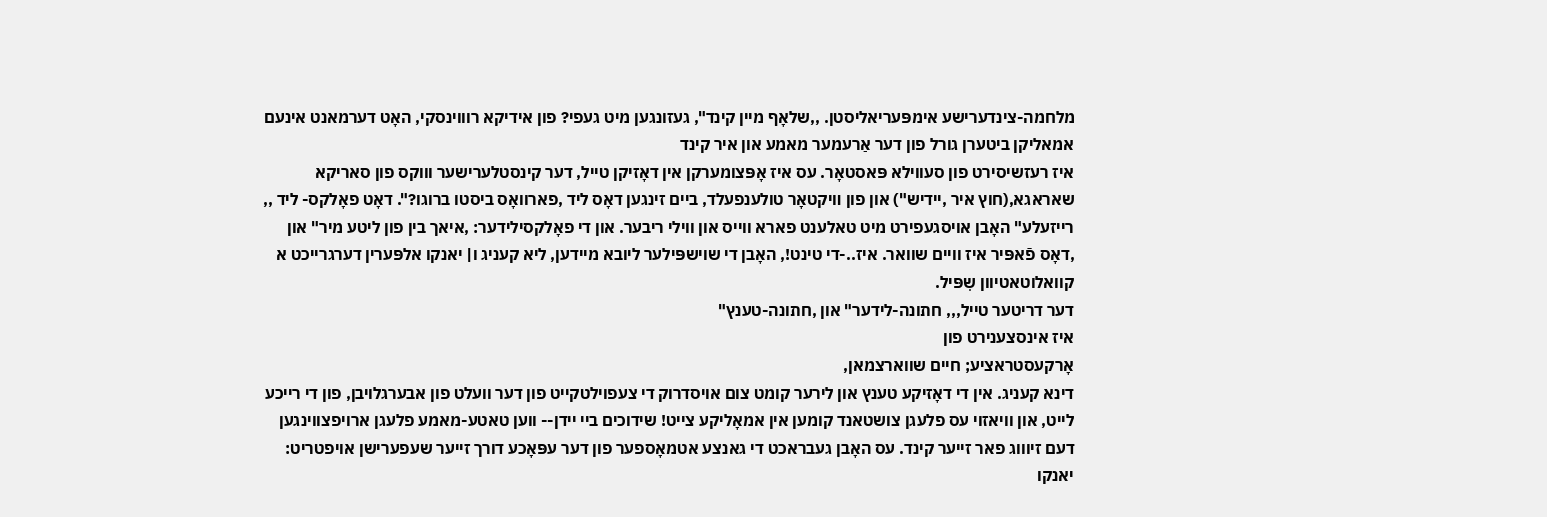מלחמה-צינדערישע אימפּעריאליסטן. ,,שלאָף מיין קינד", געזונגען מיט געפי? פון אידיקא רוווינסקי, האָט דערמאנט אינעם אמאליקן ביטערן גורל פון דער אַרעמער מאמע און איר קינד
איז רעזשיסירט פון סעווילא פּאסטאָר. עס איז אָפּצומערקן אין דאָזיקן טייל, דער קינסטלערישער וווקס פון סאריקא שאראגא,(חוץ איר ,יידיש") און פון װיקטאָר טולענפעלד, ביים זינגען דאָס ליד ,פארוואָס ביסטו ברוגו?". דאָט פאָלקס- ליד ,, רייזעלע" האָבן אויסגעפירט מיט טאלענט פארא ווייס און ווילי ריבער. און די פאָלקסילידער: ,איאך בין פון ליטע מיר" און ,דאָס פֿאפּיר איז וויים שוואר. איז..-די טינט!, האָבן די שוישפּילער ליובא מיידען, ליא קעניג ו| יאנקו אלפּערין דערגרייכט א קוואלוטאטיוון שִפּיל.
דער דריטער טייל,,, חתונה-לידער" און ,חתונה-טענץ"
איז אינסצענירט פון
אָרקעסטראציע; חיים שווארצמאן,
דינא קעניג. אין די דאָזיקע טענץ און לירער קומט צום אויסדרוק די צעפוילטקייט פון דער וועלט פון אבערגלויבן, פון די רייכע לייט, און וויאזוי עס פלעגן צושטאנד קומען אין אמאָליקע צייט! שידוכים ביי יידן-- ווען טאטע-מאמע פלעגן ארויפצווינגען דעם זיוווג פאר זייער קינד. עס האָבן געבראכט די גאנצע אטמאָספער פון דער עפּאָכע דורך זייער שעפערישן אויפטריט: יאנקו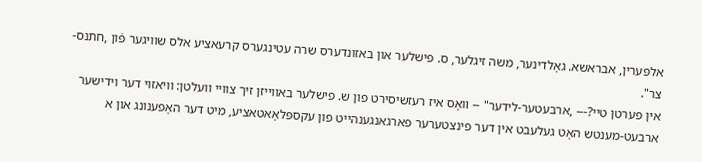אלפּערין, אבראשא. גאָלדינער, משה זיגלער, ס. פישלער און באזונדערס שרה עטינגערס קרעאציע אלס שוויגער פֿון ,חתנס-צר".
אין פערטן טיי?--- ,ארבעטער-לידער" -- װאָס איז רעזשיסירט פון ש. פישלער באווייזן זיך צוויי וועלטן: וויאזוי דער וידישער ארבעט-מענטש האָט געלעבט אין דער פינצטערער פארגאנגענהייט פון עקספּלאָאטאציע, מיט דער האָפענונג און א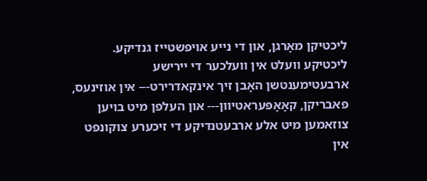ליכטיקן מאָרגן, און די נייע אויפשטייז גנדיקע. ליכטיקע וועלט אין וועלכער די יירישע ארבעטימענטשן האָבן זיך אינקאדרירט--- אין אוזינעס, פאבריקן, קאָאָפּעראטיוון--- און העלפן מיט בויען צוזאמען מיט אלע ארבעטנדיקע די זיכערע צוקונפט אין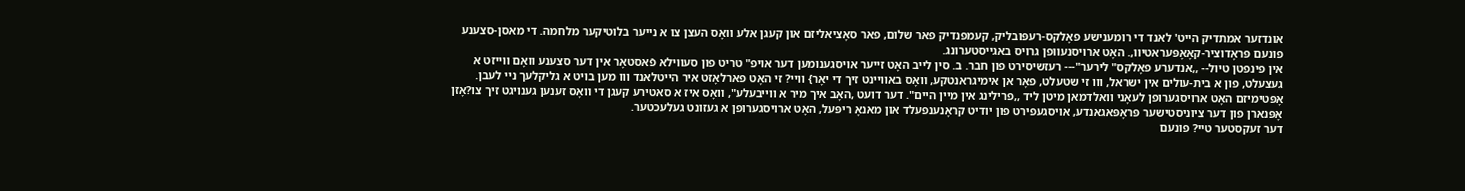אונדזער אמתדיק הייט' לאנד די רומענישע פאָלקס-רעפּובליק, קעמפנדיק פאר שלום, פאר סאָציאליזם און קעגן אלע וואָס העצן צו א נייער בלוטיקער מלחמה. די מאסן-סצענע פונעם פּראָדוציר-קאָאָפּעראטיוו,. האָט ארויסנעוופן גרויס באגייסטערונג.
אין פינפטן טיול-- ,,אנדערע פאָלקס" לירער"--- רעזשיסירט פון חבר. ב. סין לייב האָט זייער אויסגענומען דער אויפ" טריט פון סעווילא פֿאסטאָר אין דער סצענע וואָם ווייזט א געצעלט, פון א בית-עולים אין ישראל, ווו זי שטעלט, פאָר אן אימיגראנטקע, װאָס באוויינט זיך די יאָר} וויי? זי האָט פארלאָזט איר הייטלאנד ווו מען בויט א גליקלעך ניי לעבן.
אָפּטימיזם האָט ארויסגערופן לעאָני וואלדמאן מיטן ליד ,,פרילינג אין מיין היים". דער דועט ,האָב איך מיר א ווייבעלע", װאָס איז א סאטירע קעגן די װאָס זענען גענויגט זיך צו?אָזן אָפּנארן פון דער ציוניסטישער פּראָפּאגאנדע, אויסגעפירט פון יודיט קראָנענפעלד און מאנאָ ריפּעל, האָט ארויסגערופן א געזונט געלעכטער.
דער זעקסטער טיי? פונעם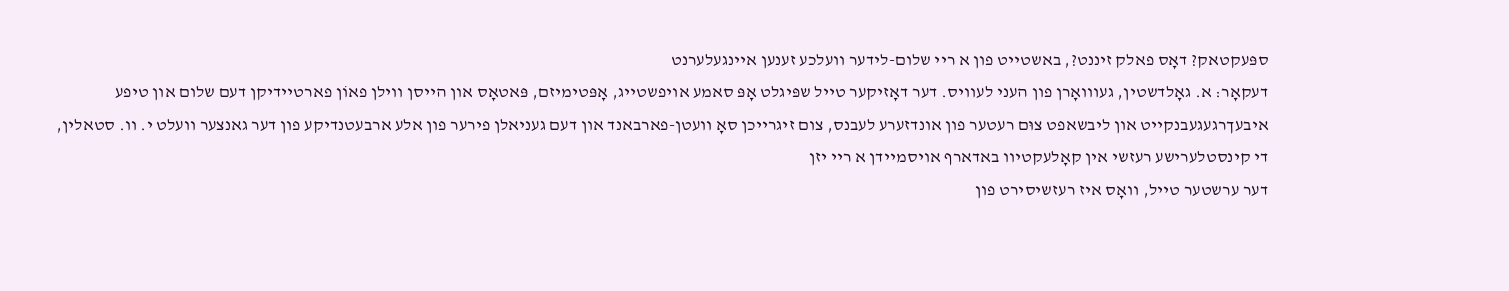ספּעקטאק? דאָס פאלק זיננט?, באשטייט פון א ריי שלום-לידער וועלכע זענען איינגעלערנט
דעקאָר: א. גאָלדשטין, געװואָרן פון העני לעוויס. דער דאָזיקער טייל שפּיגלט אָפּ סאמע אויפשטייג, אָפּטימיזם, פּאטאָס און הייסן ווילן פאוֹן פארטיידיקן דעם שלום און טיפע איבעךרגעגעבנקייט און ליבשאפט צוּם רעטער פון אונדזערע לעבנס, צום זיגרייכן סאָ וועטן-פארבאנד און דעם געניאלן פירער פון אלע ארבעטנדיקע פון דער גאנצער וועלט י. וו. סטאלין,
די קינסטלערישע רעזשי אין קאָלעקטיוו באדארף אויסמיידן א ריי יזן
דער ערשטער טייל, װאָס איז רעזשיסירט פון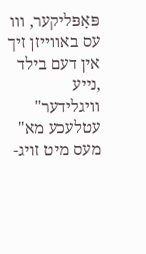פּאָפּליקער, ווו עס באווייזן זיך אין דעם בילד ,נייע וויגלידער" עטלעכע מא" מעס מיט זויג-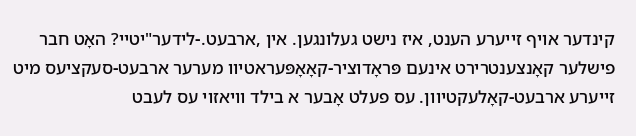קינדער אויף זייערע הענט, איז נישט געלונגען. אין ,ארבעט.-לידער"יטיי? האָט חבר פישלער קאָנצענטרירט אינעם פּראָדוציר-קאָאָפּעראטיוו מערער ארבעט-סעקציעס מיט זייערע ארבעט-קאָלעקטיוון. עס פעלט אָבער א בילד וויאזוי עס לעבט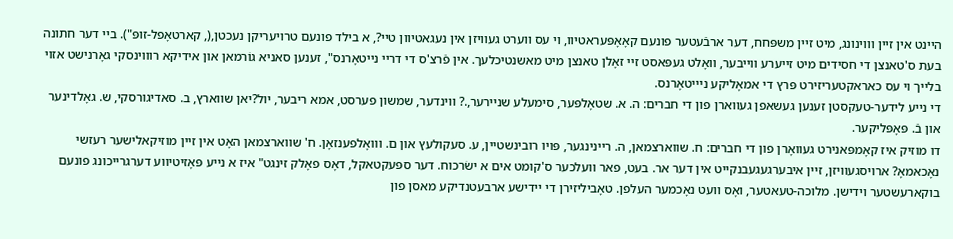היינט אין זיין וווינונג, מיט זיין משפּחח, דער ארבֿעטער פונעם קאָאָפּעראטיוו, וי עס ווערט געוויזן אין נעגאטיוון טיי?, א בילד פונעם טרויעריקן נעכטן,(, קארטאָפל-זופּ"). ביי דער חתונה בעת ס'טאנצן די חסידים מיט זייערע ווייבער, וואָלט געפּאסט זיי זאָלן טאנצן מיט מאשנטיכלעך. אין פֿרצ'ס די דריי נייטאָרנס", זענען סאניא גוֹרמאן און אידיקא רוווינסקי גאָרנישט אזוי בלייך וי עס כאראקטעריזירט פּרץ די אמאָליקע נײיטאָרנס.
די נייע לידער-טעקסטן זענען געשאפן געווארן פון די חברים: ה. א. שטאָלפּער, סימעלע שניירער,.? ווינדער, שמשון פערסט, אמא ריבער, יול?יאן שווארץ, ב. סאדיגורסקי, ש. גאָלדינער און בֿ. פּאָפּליקער.
דו מוזיק איז קאָמפּאנירט געוואָרן פון די חברים: ח. שווארצמאן, ה. ריינינגער, פּויו רובינשטיין, ע. סעקולעץ און ם. וװאָלפענזאָן. ח' שווארצמאן האָט אין זיין מוזיקאלישער רעזשי נאָכאמאָ? ארויסגעוויזן, זיין איבערגעגעבנקייט אין דער אר. בעט, פאר וועלכער ס'קומט אים א ישׂרכוח. דער ספּעקטאקל, דאָס פאָלק זינגט" איז א נייע פּאָזיטיווע דערגרייכונג פונעם בוקארעשטער וידישן. מלוכה-טעאטער, ואָס וועט נאָכמער העלפן. טאָביליזירן די יידישע ארבעטנדיקע מאסן פון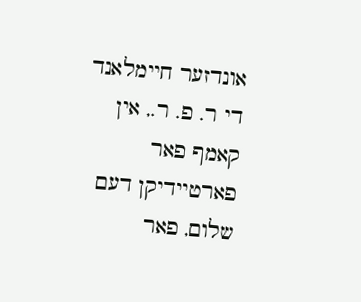אונדזער חיימלאנד די ר. פ. ר., אין קאמף פאר פארטיידיקן דעם שלום, פאר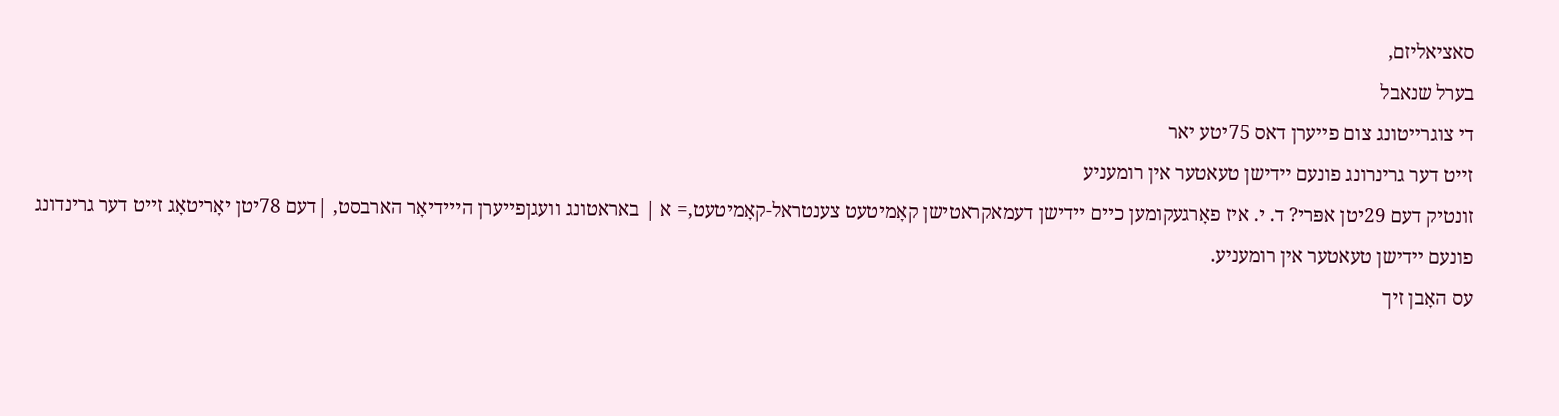סאציאליזם,
בערל שנאבל
די צוגרייטונג צום פייערן דאס 75יטע יאר
זייט דער גרינרונג פונעם יידישן טעאטער אין רומעניע
זונטיק דעם 29יטן אפּרי? ד. י. איז פאָרגעקומען כיים יידישן דעמאקראטישן קאָמיטעט צענטראל-קאָמיטעט,= א | באראטונג וועגןפייערן הײידיאָר הארבסט, |דעם 78יטן יאָריטאָג זייט דער גרינדונג פונעם יידישן טעאטער אין רומעניע.
עס האָבן זיך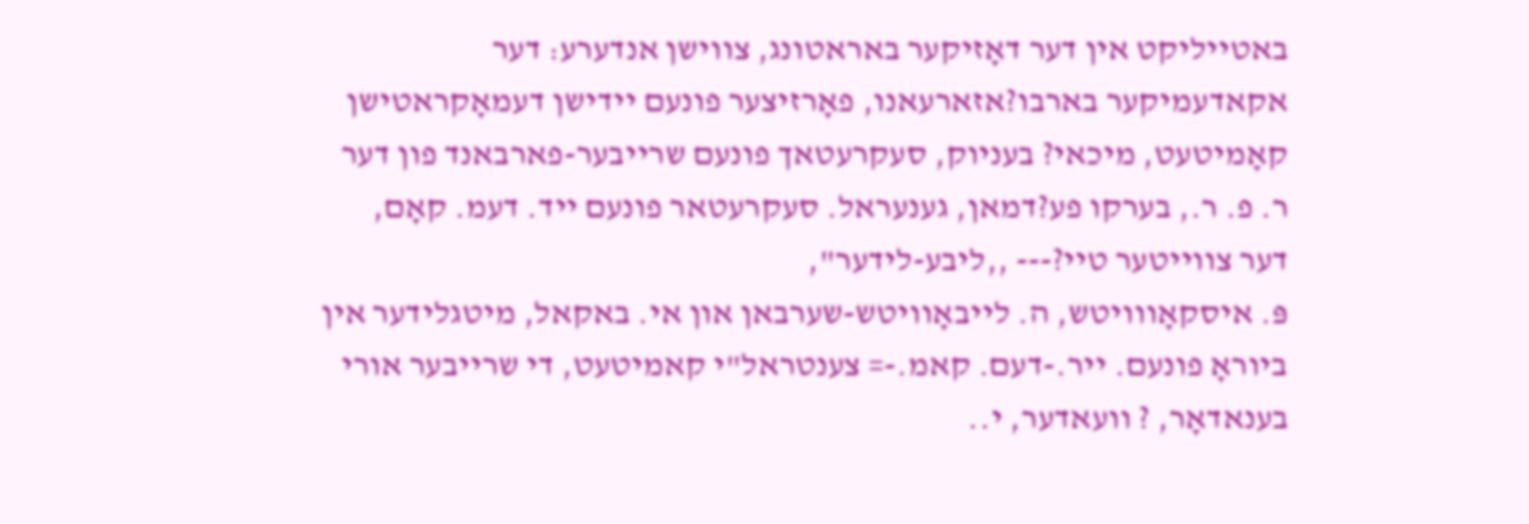באטייליקט אין דער דאָזיקער באראטונג, צווישן אנדערע: דער אקאדעמיקער בארבו?אזארעאנו, פאָרזיצער פונעם יידישן דעמאָקראטישן קאָמיטעט, מיכאי? בעניוק, סעקרעטאך פונעם שרייבער-פארבאנד פון דער
ר. פ. ר., בערקו פע?דמאן, גענעראל. סעקרעטאר פונעם ייד. דעמ. קאָם,
דער צווייטער טיי?--- ,,ליבע-לידער",
פּ. איסקאָװויטש, ה. לייבאָוויטש-שערבאן און אי. באקאל, מיטגלידער אין ביוראָ פונעם. ייר.-דעם. קאמ.-= צענטראל"י קאמיטעט, די שרייבער אורי בענאדאָר, ? װעאדער, י..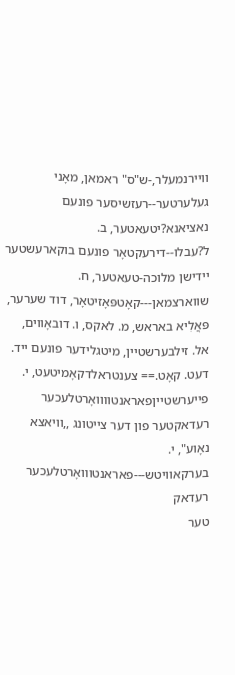וויירנמעלר,-ש"ס" ראמאן, מאָני געלערטער--רעזשיסער פונעם נאציאנא?יטעאטער, ב. ל?עבלו--דירעקטאָר פונעם בוקארעשטער יידישן מלוכה-טעאטער, ח. שווארצמאן---קאָטפּאָזיטאָר, דוד שערער, פּאֲלִיא באראש, מ. לאקס, ו. דובאָווים, אל. זילבערשטיין, מיטגלידער פונעם ייד. דעט. קאָט.== צענטראלדקאָמיטעט, י. פייערשטייןפאראנטוװואָרטלעכער רעדאקטער פון דער צייטונג ,,וויאצא נאָוע", י. בערקאוויטש---פאראנטוװאָרטלעכער רעדאק
טער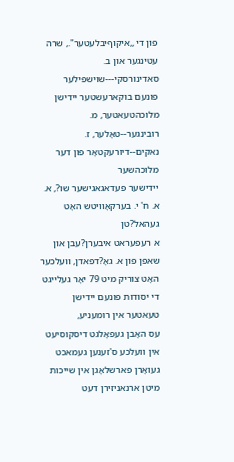פון די ,,איקוףיבלעטער"., שרה עטינגער און ב. סאדינורסקי---שוישפּילער פונעם בוקארעשטער יידישן מלוכהטעאטער, מ. רובינגער--טאָלער, ז. נאקים--דיורעקטאָר פון דער מלוכהשער
יידישער פּעדאגאגישער שו?, א. א. ח' י. בערקאָוויטש האָט געהאל?טן
א רעפעראט איבערן?עבן און שאפן פון א. גאָ?דפאדן, וועלכער האָט צוריק מיט 79 יאָר געלייגט די יסודות פונעם יידישן טעאטער אין רומעניע,
עס האָבן געפאָלגט דיסקוסיעט אין וועלכע ס'זענען געמאכט געואָרן פארשלאָגן אין שייכות מיטן ארנאניזירן דעט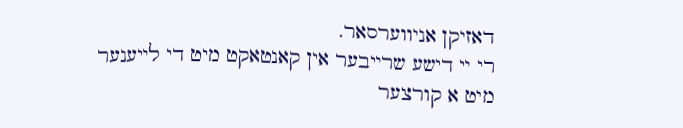דאזיקן אניווערסאר.
רי ײ דישע שרײבער אין קאנטאקט מיט די לײענער
מיט א קורצער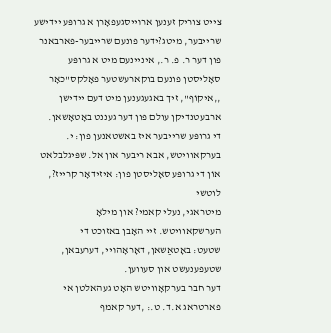צייט צוריק זענען ארױיסגעפאָרן א גרופּע יידישע שרייבער, מיטג?ידער פונעם שרייבער-פארבאנר פון דער ר. פ. ר., איניינעם מיט א גרופּע סאָליסטן פונעם בוקארעשטער פאָלקס"כאָר ,,איקוֹף", זיך באגעגענען מיט דעם יידישן ארבעטנדיקן עולם פון דער געננט באָטאָשאן.
די גרופּע שרייבער איז באשטאנען פון: י. בערקאוויטש, אבא ריבער און אל. שפּיגלבלאט אוֹן די גרופּע סאָליסטן פון: איזידאָר קרייז?, לוטשי
מיטראגי, נעלי קאמי? און מילאָ הערשקאוויטש. זיי האָבן באזוכט די
שטעט: באָטאַשאן, דאָראָהױי, דערעבאן, שטעפענעשט און סעווען.
דער חבר בערקאָוויטש האָט געהאלטן אי פארטראג א.ד. ט.: ,דער קאמף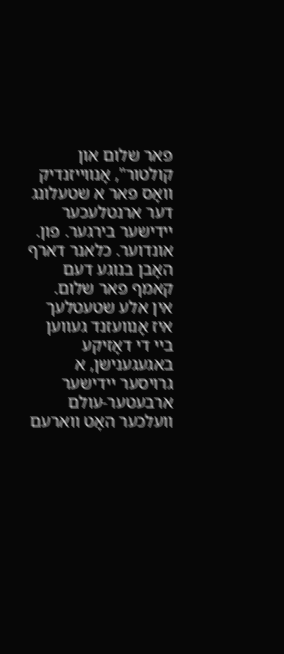פאר שלום און קולטור", אָנװייזנדיק וואָס פאר א שטעלונג דער ארנטלעכער יידישער בירגער. פון. אונדוער. כלאנר דארף האָבן בנוגע דעם קאמף פאר שלום.
אין אלע שטעטלעך איז אָנװעזנד געווען ביי די דאָזיקע באגעגענישן, א גרויסער יידישער ארבעטער-עולם װעלכער האָט ווארעם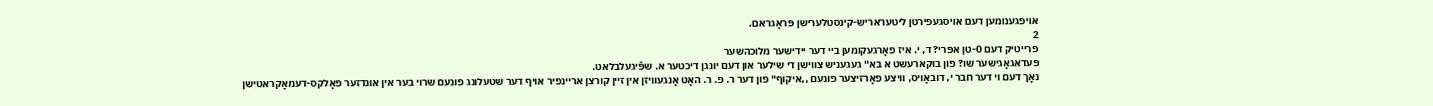אויפגענומען דעם אויסגעפירטן ליטעראריש-קינסטלערישן פּראָגראם.
2
פרייטיק דעם 0-טן אפּרי? ד, י. איז פאָרגעקומען ביי דער יידישער מלוכהשער
פּעדאגאָגישער שו? פון בוקארעשט א בא" געגעניש צווישן די שילער און דעם יונגן דיכטער א. שפּֿיגעלבלאט.
נאָך דעם וי דער חבר י, דובאָויס, וויצע פאָרזיצער פונעם ,,איקוף" פון דער ר. פ. ר. האָט אָנגעוויזן אין זיין קורצן אריינפיר אויף דער שטעלונג פונעם שרוי בער אין אונדזער פאָלקס-דעמאָקראטישן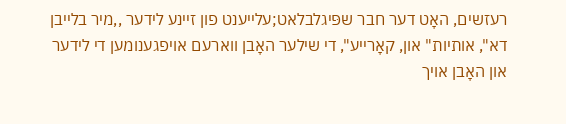רעזשים, האָט דער חבר שפּיגלבלאט;עלייענט פון זיינע לידער ,,מיר בלייבן דא", אותיות" און, קאָרייע", די שילער האָבן ווארעם אויפגענומען די לידער און האָבן אויך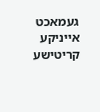געמאכט אייניקע קריטישע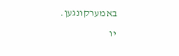באמערקונגען.
יו